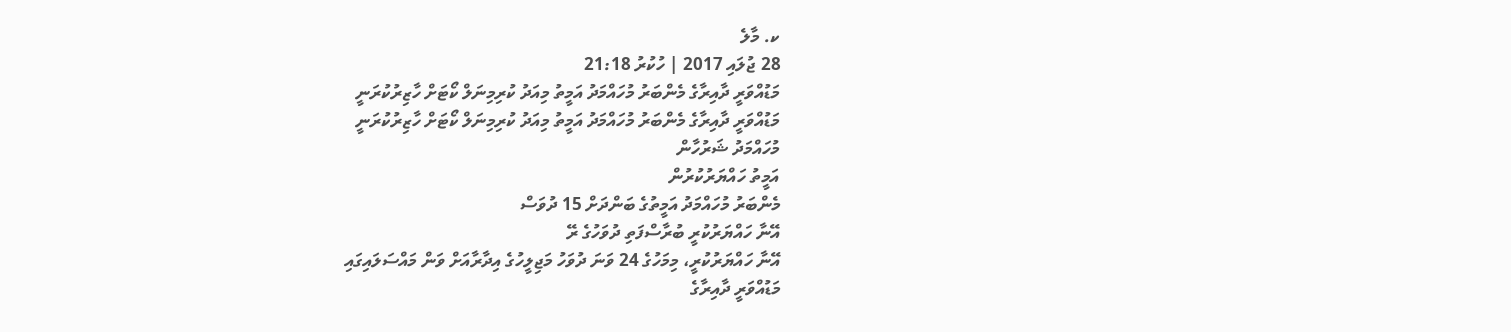ކ. މާލެ
28 ޖުލައި 2017 | ހުކުރު 21:18
މަޑުއްވަރީ ދާއިރާގެ މެންބަރު މުހައްމަދު އަމީތު މިއަދު ކުރިމިނަލް ކޯޓަށް ހާޒިރުކުރަނީ
މަޑުއްވަރީ ދާއިރާގެ މެންބަރު މުހައްމަދު އަމީތު މިއަދު ކުރިމިނަލް ކޯޓަށް ހާޒިރުކުރަނީ
މުހައްމަދު ޝަރުހާން
އަމީތު ހައްޔަރުކުރުން
މެންބަރު މުހައްމަދު އަމީތުގެ ބަންދަށް 15 ދުވަސް
އޭނާ ހައްޔަރުކުރީ ބުރާސްފަތި ދުވަހުގެ ރޭ
އޭނާ ހައްޔަރުކުރީ، މިމަހުގެ 24 ވަނަ ދުވަހު މަޖިލީހުގެ އިދާރާއަށް ވަން މައްސަލައިގައި
މަޑުއްވަރީ ދާއިރާގެ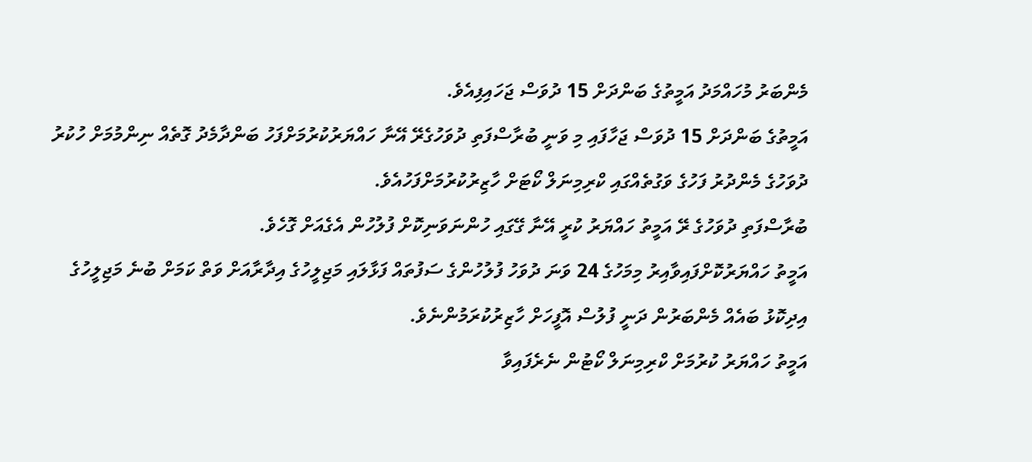މެންބަރު މުހައްމަދު އަމީތުގެ ބަންދަށް 15 ދުވަސް ޖަހައިފިއެވެ.
އަމީތުގެ ބަންދަށް 15 ދުވަސް ޖަހާފައި މި ވަނީ ބުރާސްފަތި ދުވަހުގެރޭ އޭނާ ހައްޔަރުކުރުމަށްފަހު ބަންދާމެދު ގޮތެއް ނިންމުމަށް ހުކުރު ދުވަހުގެ މެންދުރު ފަހުގެ ވަގުތެއްގައި ކްރިމިނަލް ކޯޓަށް ހާޒިރުކުރުމަށްފަހުއެވެ.
ބުރާސްފަތި ދުވަހުގެ ރޭ އަމީތު ހައްޔަރު ކުރީ އޭނާ ގޭގައި ހުންނަވަނިކޮށް ފުލުހުން އެގެއަށް ގޮހެވެ.
އަމީތު ހައްޔަރުކޮށްފައިވާއިރު މިމަހުގެ 24 ވަނަ ދުވަހު ފުލުހުންގެ ސަފުތައް ފަޅާލައި މަޖިލީހުގެ އިދާރާއަށް ވަތް ކަމަށް ބުނެ މަޖިލީހުގެ އިދިކޮޅު ބައެއް މެންބަރުން ދަނީ ފުލުސް އޮފީހަށް ހާޒިރުކުރަމުންނެވެ.
އަމީތު ހައްޔަރު ކުރުމަށް ކްރިމިނަލް ކޯޓުން ނެރެފައިވާ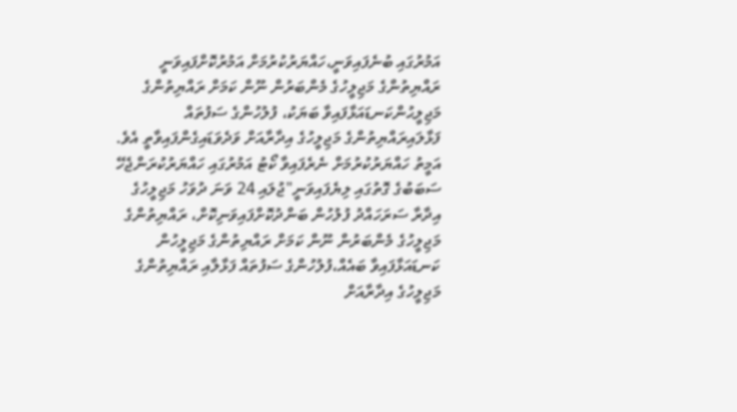އަމުރުގައި ބުނެފައިވަނީ،ހައްޔަރުކުރުމަށް އަމުރުކޮށްފައިވަނީ ރައްޔިތުންގެ މަޖިލީހުގެ މެންބަރުން ނޫން ކަމަށް ރައްޔިތުންގެ މަޖިލީޙުންކަނޑައަޅާފައިވާ ބަޔަކު، ފުލުހުންގެ ސަފުތައް ފަޅާލައިރައްޔިތުންގެ މަޖިލީހުގެ އިދާރާއަށް ވަދެވަޑައިގެންފައިވާތީ އެވެ.
އަމީތު ހައްޔަރުކުރުމަށް ނެރެފައިވާ ކޯޓު އަމުރުގައި ހައްޔަރުކުރަންޖެހޭ ސަބަބުގެ ގޮތުގައި ލިޔެފައިވަނީ"ޖުލައި 24 ވަނަ ދުވަހު މަޖިލީހުގެ އިދާރާ ސަރަހައްދު ފުލުހުން ބަންދުކޮށްފައިވަނިކޮށް، ރައްޔިތުންގެ މަޖިލީހުގެ މެންބަރުން ނޫން ކަމަށް ރައްޔިތުންގެ މަޖިލީހުން ކަނޑައަޅާފައިވާ ބައެއް،ފުލުހުންގެ ސަފުތައް ފަޅާލާއި ރައްޔިތުންގެ މަޖިލީހުގެ އިދާރާއަށް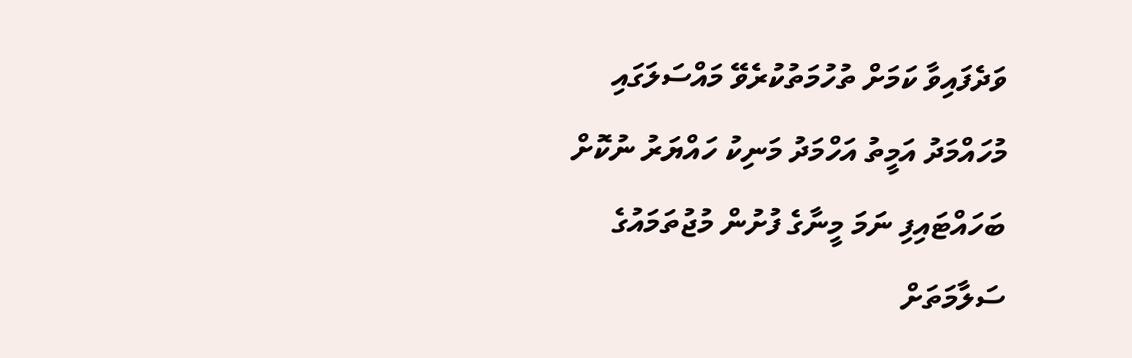ވަދެފައިވާ ކަމަށް ތުހުމަތުކުރެވޭ މައްސަލަގައި މުހައްމަދު އަމީތު އަހްމަދު މަނިކު ހައްޔަރު ނުކޮށް ބަހައްޓައިފި ނަމަ މީނާގެ ފުށުން މުޖުތަމައުގެ ސަލާމަތަށް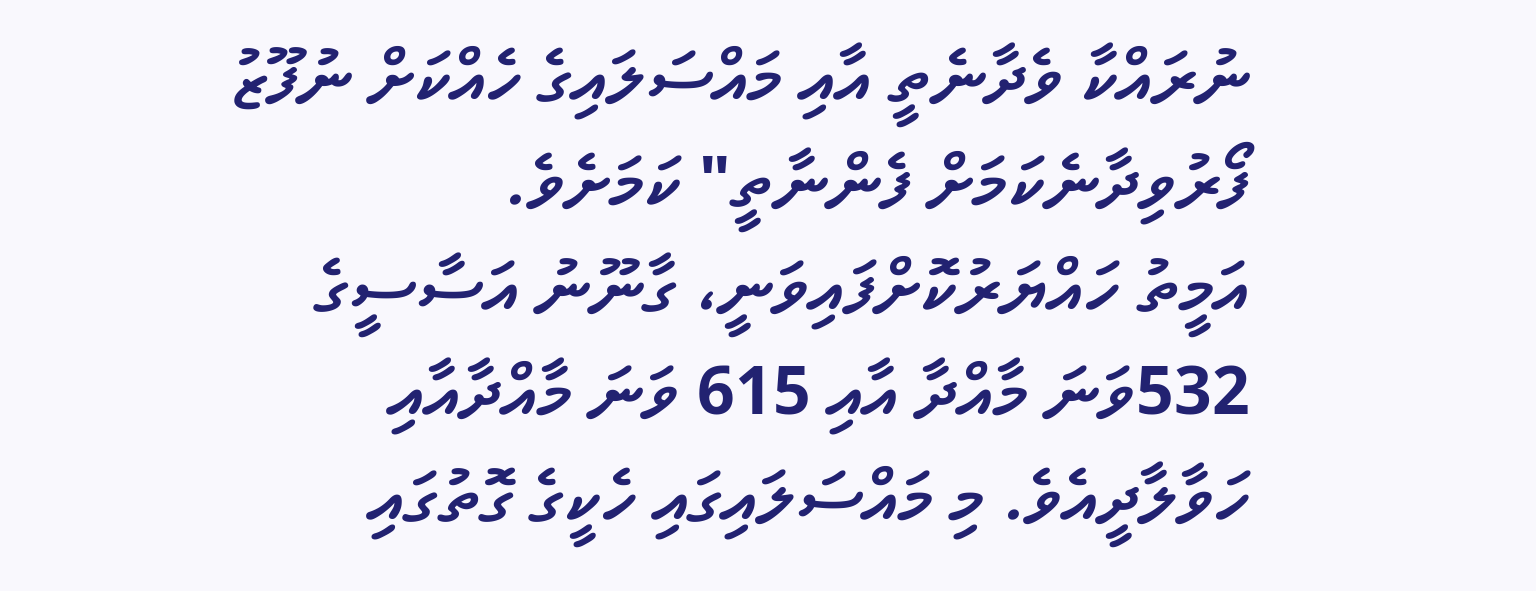ނުރައްކާ ވެދާނެތީ އާއި މައްސަލައިގެ ހެއްކަށް ނުފޫޒު ފޯރުވިދާނެކަމަށް ފެންނާތީ" ކަމަށެވެ.
އަމީތު ހައްޔަރުކޮށްފައިވަނީ، ގާނޫނު އަސާސީގެ 532ވަނަ މާއްދާ އާއި 615 ވަނަ މާއްދާއާއި ހަވާލާދީއެވެ. މި މައްސަލައިގައި ހެކީގެ ގޮތުގައި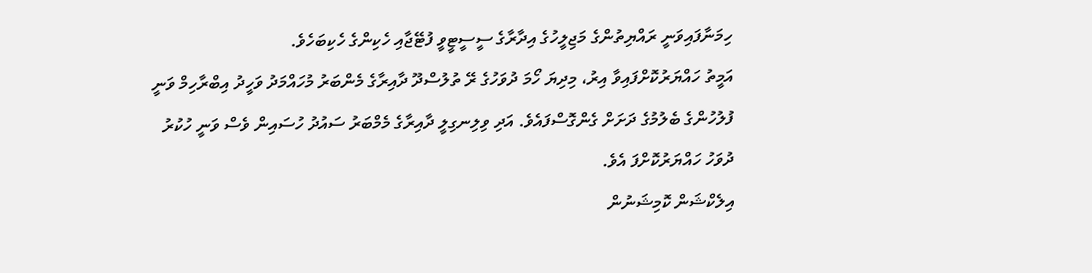ހިމަނާފައިވަނީ ރައްޔިތުންގެ މަޖިލީހުގެ އިދާރާގެ ސީސީޓީވީ ފުޓޭޖާއި ހެކިންގެ ހެކިބަހެވެ.
އަމީތު ހައްޔަރުކޮށްފައިވާ އިރު، މިދިޔަ ހޯމަ ދުވަހުގެ ރޭ ތުލުސްދޫ ދާއިރާގެ މެންބަރު މުހައްމަދު ވަހީދު އިބްރާހިމް ވަނީ ފުލުހުންގެ ބެލުމުގެ ދަށަށް ގެންގޮސްފައެވެ. އަދި ވިލިނގިލީ ދާއިރާގެ މެމްބަރު ސައުދު ހުސައިން ވެސް ވަނީ ހުކުރު ދުވަހު ހައްޔަރުކޮށްފަ އެވެ.
އިލެކްޝަން ކޮމިޝަނުން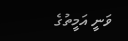ވަނީ އަމީތުގެ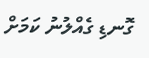ގޮނޑި ގެއްލުނު ކަމަށް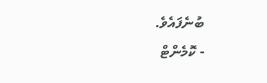ބުނެފައެވެ.
- ކޮމެންޓް